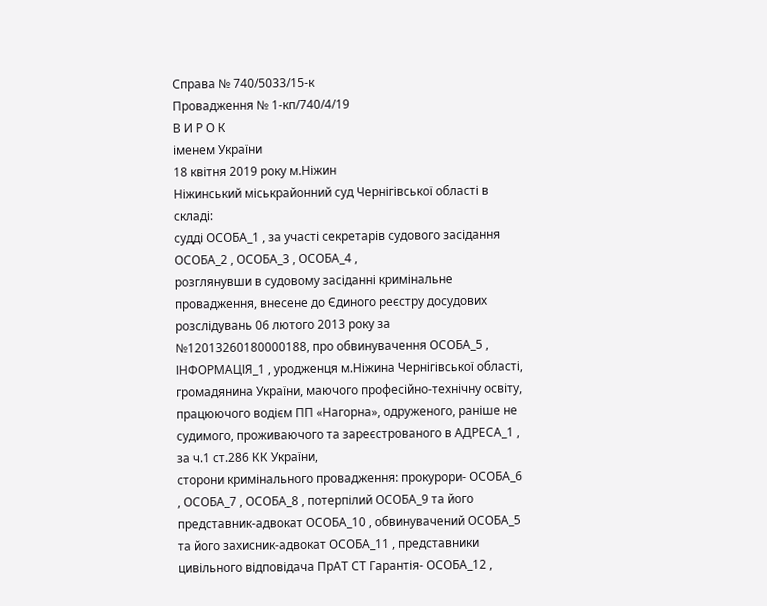Справа № 740/5033/15-к
Провадження № 1-кп/740/4/19
В И Р О К
іменем України
18 квітня 2019 року м.Ніжин
Ніжинський міськрайонний суд Чернігівської області в складі:
судді ОСОБА_1 , за участі секретарів судового засідання ОСОБА_2 , ОСОБА_3 , ОСОБА_4 ,
розглянувши в судовому засіданні кримінальне провадження, внесене до Єдиного реєстру досудових розслідувань 06 лютого 2013 року за №12013260180000188, про обвинувачення ОСОБА_5 , ІНФОРМАЦІЯ_1 , уродженця м.Ніжина Чернігівської області, громадянина України, маючого професійно-технічну освіту, працюючого водієм ПП «Нагорна», одруженого, раніше не судимого, проживаючого та зареєстрованого в АДРЕСА_1 ,
за ч.1 ст.286 КК України,
сторони кримінального провадження: прокурори- ОСОБА_6 , ОСОБА_7 , ОСОБА_8 , потерпілий ОСОБА_9 та його представник-адвокат ОСОБА_10 , обвинувачений ОСОБА_5 та його захисник-адвокат ОСОБА_11 , представники цивільного відповідача ПрАТ СТ Гарантія- ОСОБА_12 ,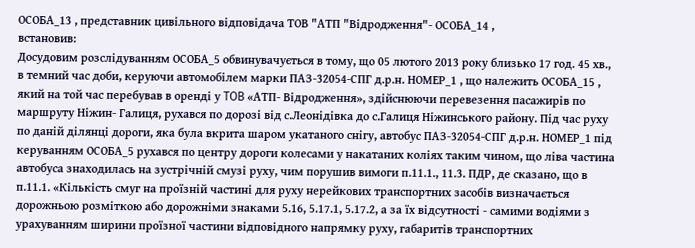ОСОБА_13 , представник цивільного відповідача ТОВ "АТП "Відродження"- ОСОБА_14 ,
встановив:
Досудовим розслідуванням ОСОБА_5 обвинувачується в тому, що 05 лютого 2013 року близько 17 год. 45 хв., в темний час доби, керуючи автомобілем марки ПАЗ-32054-СПГ д.р.н. НОМЕР_1 , що належить ОСОБА_15 , який на той час перебував в оренді у TOB «АТП- Відродження», здійснюючи перевезення пасажирів по маршруту Ніжин- Галиця, рухався по дорозі від с.Леонідівка до с.Галиця Ніжинського району. Під час руху по даній ділянці дороги, яка була вкрита шаром укатаного снігу, автобус ПАЗ-32054-СПГ д.р.н. НОМЕР_1 під керуванням ОСОБА_5 рухався по центру дороги колесами у накатаних коліях таким чином, що ліва частина автобуса знаходилась на зустрічній смузі руху, чим порушив вимоги п.11.1., 11.3. ПДР, де сказано, що в п.11.1. «Кількість смуг на проїзній частині для руху нерейкових транспортних засобів визначається дорожньою розміткою або дорожніми знаками 5.16, 5.17.1, 5.17.2, а за їх відсутності - самими водіями з урахуванням ширини проїзної частини відповідного напрямку руху, габаритів транспортних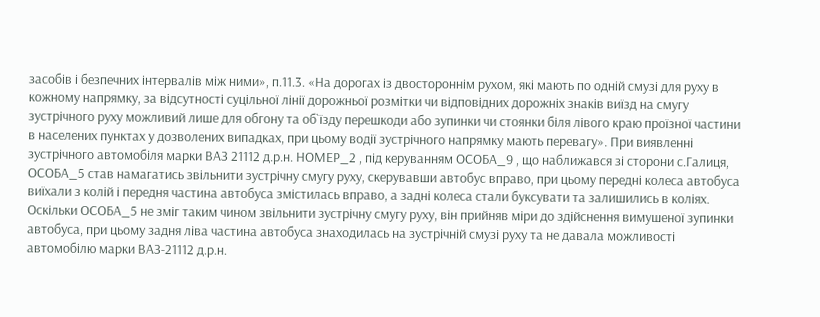засобів і безпечних інтервалів між ними», п.11.3. «На дорогах із двостороннім рухом, які мають по одній смузі для руху в кожному напрямку, за відсутності суцільної лінії дорожньої розмітки чи відповідних дорожніх знаків виїзд на смугу зустрічного руху можливий лише для обгону та об`їзду перешкоди або зупинки чи стоянки біля лівого краю проїзної частини в населених пунктах у дозволених випадках, при цьому водії зустрічного напрямку мають перевагу». При виявленні зустрічного автомобіля марки ВАЗ 21112 д.р.н. НОМЕР_2 , під керуванням ОСОБА_9 , що наближався зі сторони с.Галиця, ОСОБА_5 став намагатись звільнити зустрічну смугу руху, скерувавши автобус вправо, при цьому передні колеса автобуса виїхали з колій і передня частина автобуса змістилась вправо, а задні колеса стали буксувати та залишились в коліях. Оскільки ОСОБА_5 не зміг таким чином звільнити зустрічну смугу руху, він прийняв міри до здійснення вимушеної зупинки автобуса, при цьому задня ліва частина автобуса знаходилась на зустрічній смузі руху та не давала можливості автомобілю марки ВАЗ-21112 д.р.н.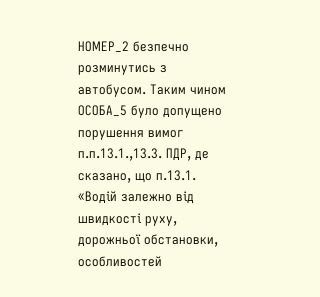НОМЕР_2 безпечно розминутись з автобусом. Таким чином ОСОБА_5 було допущено порушення вимог п.п.13.1.,13.3. ПДР, де сказано, що п.13.1. «Водій залежно від швидкості руху, дорожньої обстановки, особливостей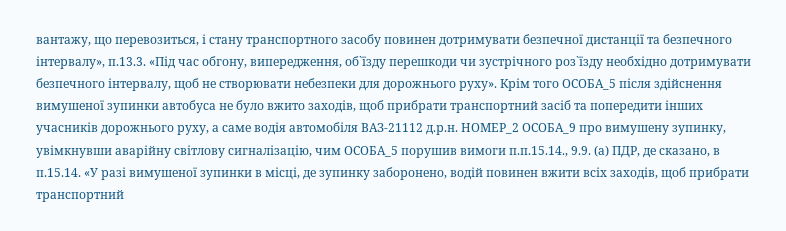вантажу, що перевозиться, і стану транспортного засобу повинен дотримувати безпечної дистанції та безпечного інтервалу», п.13.3. «Під час обгону, випередження, об`їзду перешкоди чи зустрічного роз`їзду необхідно дотримувати безпечного інтервалу, щоб не створювати небезпеки для дорожнього руху». Крім того ОСОБА_5 після здійснення вимушеної зупинки автобуса не було вжито заходів, щоб прибрати транспортний засіб та попередити інших учасників дорожнього руху, а саме водія автомобіля ВАЗ-21112 д.р.н. НОМЕР_2 ОСОБА_9 про вимушену зупинку, увімкнувши аварійну світлову сигналізацію, чим ОСОБА_5 порушив вимоги п.п.15.14., 9.9. (а) ПДР, де сказано, в п.15.14. «У разі вимушеної зупинки в місці, де зупинку заборонено, водій повинен вжити всіх заходів, щоб прибрати транспортний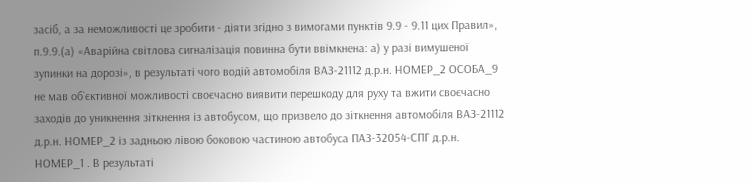засіб, а за неможливості це зробити - діяти згідно з вимогами пунктів 9.9 - 9.11 цих Правил», п.9.9.(а) «Аварійна світлова сигналізація повинна бути ввімкнена: а) у разі вимушеної зупинки на дорозі», в результаті чого водій автомобіля ВАЗ-21112 д.р.н. НОМЕР_2 ОСОБА_9 не мав об`єктивної можливості своєчасно виявити перешкоду для руху та вжити своєчасно заходів до уникнення зіткнення із автобусом, що призвело до зіткнення автомобіля ВАЗ-21112 д.р.н. НОМЕР_2 із задньою лівою боковою частиною автобуса ПАЗ-32054-СПГ д.р.н. НОМЕР_1 . В результаті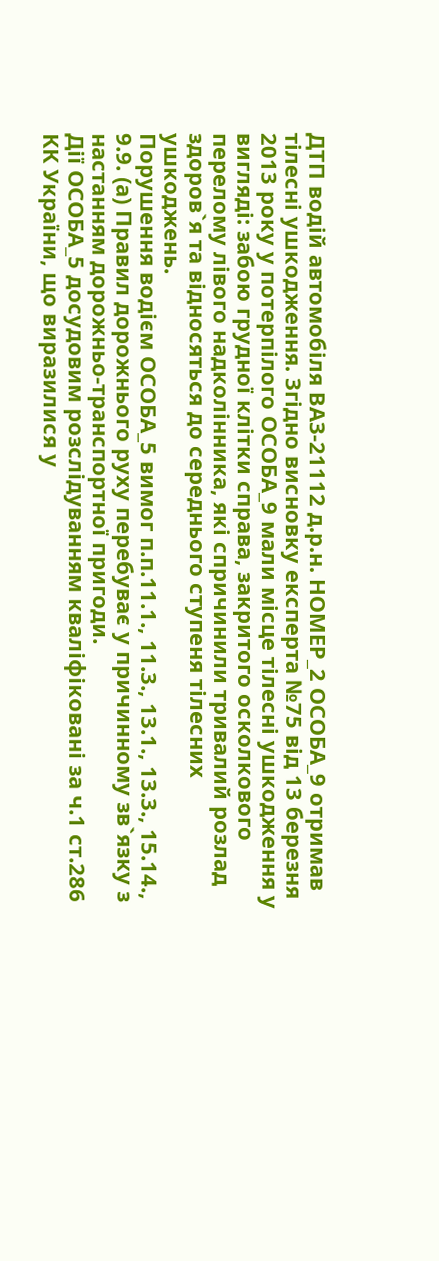ДТП водій автомобіля ВАЗ-21112 д.р.н. НОМЕР_2 ОСОБА_9 отримав тілесні ушкодження. Згідно висновку експерта №75 від 13 березня 2013 року у потерпілого ОСОБА_9 мали місце тілесні ушкодження у вигляді: забою грудної клітки справа, закритого осколкового перелому лівого надколінника, які спричинили тривалий розлад здоров`я та відносяться до середнього ступеня тілесних ушкоджень.
Порушення водієм ОСОБА_5 вимог п.п.11.1., 11.3., 13.1., 13.3., 15.14., 9.9. (а) Правил дорожнього руху перебуває у причинному зв`язку з настанням дорожньо-транспортної пригоди.
Дії ОСОБА_5 досудовим розслідуванням кваліфіковані за ч.1 ст.286 КК України, що виразилися у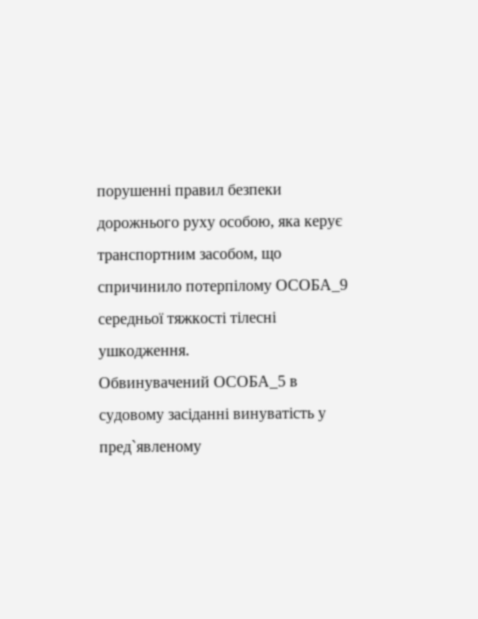порушенні правил безпеки дорожнього руху особою, яка керує транспортним засобом, що спричинило потерпілому ОСОБА_9 середньої тяжкості тілесні ушкодження.
Обвинувачений ОСОБА_5 в судовому засіданні винуватість у пред`явленому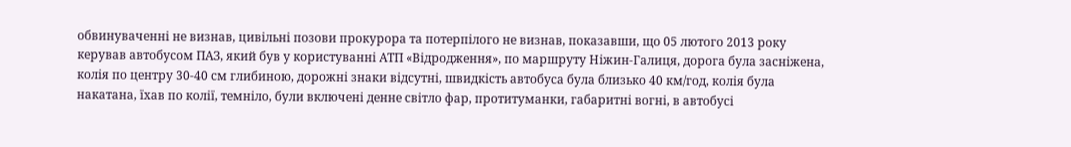обвинуваченні не визнав, цивільні позови прокурора та потерпілого не визнав, показавши, що 05 лютого 2013 року керував автобусом ПАЗ, який був у користуванні АТП «Відродження», по маршруту Ніжин-Галиця, дорога була засніжена, колія по центру 30-40 см глибиною, дорожні знаки відсутні, швидкість автобуса була близько 40 км/год, колія була накатана, їхав по колії, темніло, були включені денне світло фар, протитуманки, габаритні вогні, в автобусі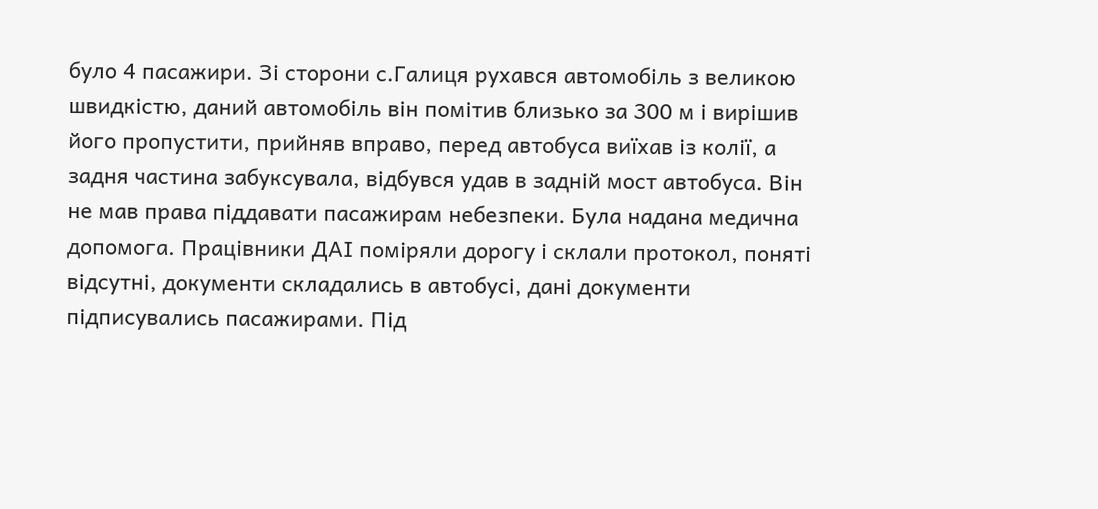було 4 пасажири. Зі сторони с.Галиця рухався автомобіль з великою швидкістю, даний автомобіль він помітив близько за 300 м і вирішив його пропустити, прийняв вправо, перед автобуса виїхав із колії, а задня частина забуксувала, відбувся удав в задній мост автобуса. Він не мав права піддавати пасажирам небезпеки. Була надана медична допомога. Працівники ДАІ поміряли дорогу і склали протокол, поняті відсутні, документи складались в автобусі, дані документи підписувались пасажирами. Під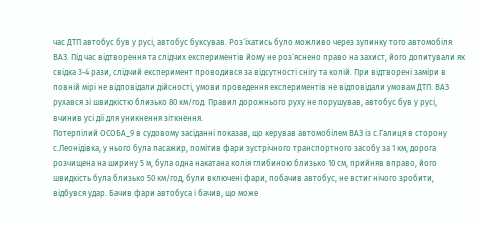час ДТП автобус був у русі, автобус буксував. Роз`їхатись було можливо через зупинку того автомобіля ВАЗ. Під час відтворення та слідчих експериментів йому не роз`яснено право на захист, його допитували як свідка 3-4 рази, слідчий експеримент проводився за відсутності снігу та колій. При відтворені заміри в повній мірі не відповідали дійсності, умови проведення експериментів не відповідали умовам ДТП. ВАЗ рухався зі швидкістю близько 80 км/год. Правил дорожнього руху не порушував, автобус був у русі, вчинив усі дії для уникнення зіткнення.
Потерпілий ОСОБА_9 в судовому засіданні показав, що керував автомобілем ВАЗ із с.Галиця в сторону с.Леонідівка, у нього була пасажир, помітив фари зустрічного транспортного засобу за 1 км, дорога розчищена на ширину 5 м, була одна накатана колія глибиною близько 10 см, прийняв вправо, його швидкість була близько 50 км/год, були включені фари, побачив автобус, не встиг нічого зробити, відбувся удар. Бачив фари автобуса і бачив, що може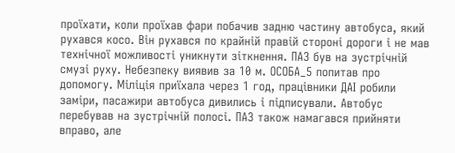проїхати, коли проїхав фари побачив задню частину автобуса, який рухався косо. Він рухався по крайній правій стороні дороги і не мав технічної можливості уникнути зіткнення. ПАЗ був на зустрічній смузі руху. Небезпеку виявив за 10 м. ОСОБА_5 попитав про допомогу. Міліція приїхала через 1 год, працівники ДАІ робили заміри, пасажири автобуса дивились і підписували. Автобус перебував на зустрічній полосі. ПАЗ також намагався прийняти вправо, але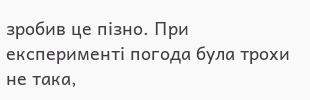зробив це пізно. При експерименті погода була трохи не така,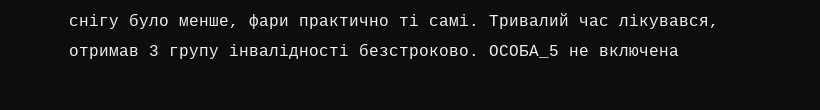снігу було менше, фари практично ті самі. Тривалий час лікувався, отримав 3 групу інвалідності безстроково. ОСОБА_5 не включена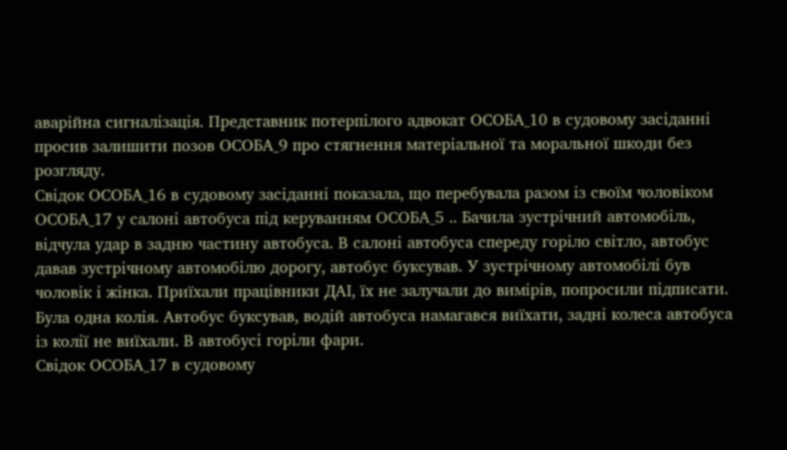аварійна сигналізація. Представник потерпілого адвокат ОСОБА_10 в судовому засіданні просив залишити позов ОСОБА_9 про стягнення матеріальної та моральної шкоди без розгляду.
Свідок ОСОБА_16 в судовому засіданні показала, що перебувала разом із своїм чоловіком ОСОБА_17 у салоні автобуса під керуванням ОСОБА_5 .. Бачила зустрічний автомобіль, відчула удар в задню частину автобуса. В салоні автобуса спереду горіло світло, автобус давав зустрічному автомобілю дорогу, автобус буксував. У зустрічному автомобілі був чоловік і жінка. Приїхали працівники ДАІ, їх не залучали до вимірів, попросили підписати. Була одна колія. Автобус буксував, водій автобуса намагався виїхати, задні колеса автобуса із колії не виїхали. В автобусі горіли фари.
Свідок ОСОБА_17 в судовому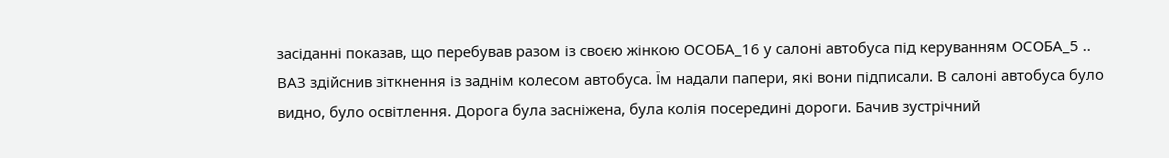засіданні показав, що перебував разом із своєю жінкою ОСОБА_16 у салоні автобуса під керуванням ОСОБА_5 .. ВАЗ здійснив зіткнення із заднім колесом автобуса. Їм надали папери, які вони підписали. В салоні автобуса було видно, було освітлення. Дорога була засніжена, була колія посередині дороги. Бачив зустрічний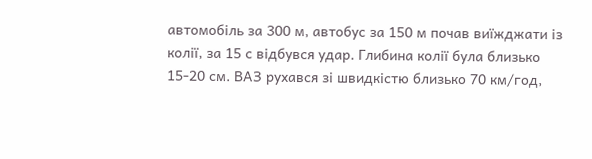автомобіль за 300 м, автобус за 150 м почав виїжджати із колії, за 15 с відбувся удар. Глибина колії була близько 15-20 см. ВАЗ рухався зі швидкістю близько 70 км/год,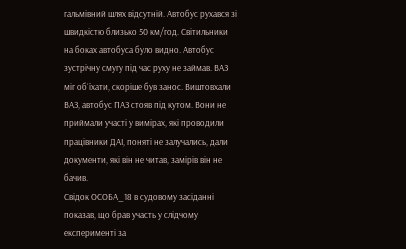гальмівний шлях відсутній. Автобус рухався зі швидкістю близько 50 км/год. Світильники на боках автобуса було видно. Автобус зустрічну смугу під час руху не займав. ВАЗ міг об`їхати, скоріше був занос. Виштовхали ВАЗ, автобус ПАЗ стояв під кутом. Вони не приймали участі у вимірах, які проводили працівники ДАІ, поняті не залучались, дали документи, які він не читав, замірів він не бачив.
Свідок ОСОБА_18 в судовому засіданні показав, що брав участь у слідчому експерименті за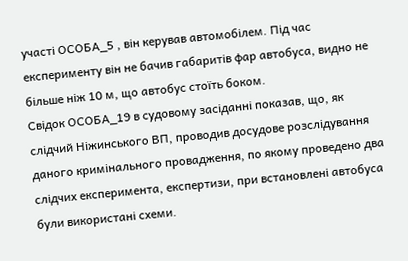участі ОСОБА_5 , він керував автомобілем. Під час експерименту він не бачив габаритів фар автобуса, видно не більше ніж 10 м, що автобус стоїть боком.
Свідок ОСОБА_19 в судовому засіданні показав, що, як слідчий Ніжинського ВП, проводив досудове розслідування даного кримінального провадження, по якому проведено два слідчих експеримента, експертизи, при встановлені автобуса були використані схеми.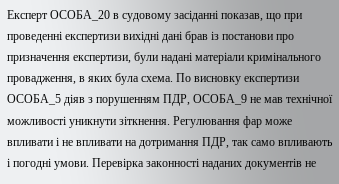Експерт ОСОБА_20 в судовому засіданні показав, що при проведенні експертизи вихідні дані брав із постанови про призначення експертизи, були надані матеріали кримінального провадження, в яких була схема. По висновку експертизи ОСОБА_5 діяв з порушенням ПДР, ОСОБА_9 не мав технічної можливості уникнути зіткнення. Регулювання фар може впливати і не впливати на дотримання ПДР, так само впливають і погодні умови. Перевірка законності наданих документів не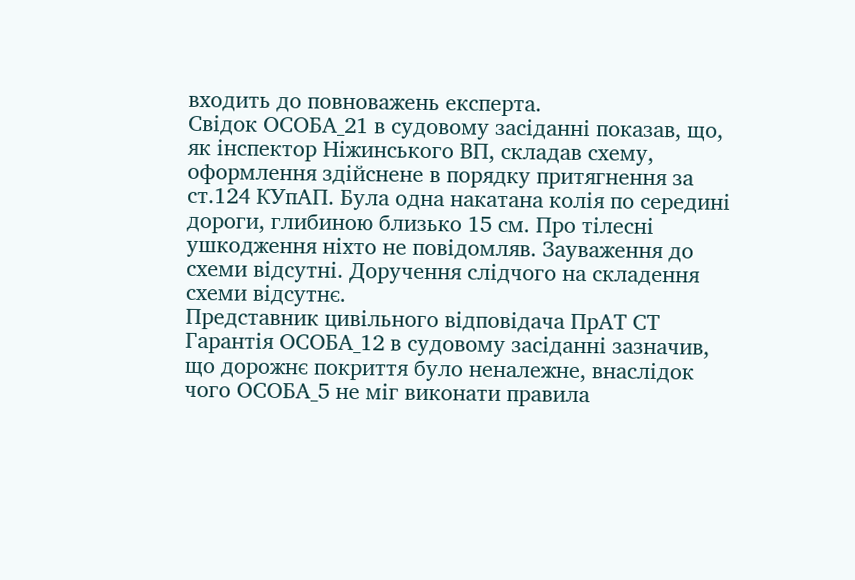входить до повноважень експерта.
Свідок ОСОБА_21 в судовому засіданні показав, що, як інспектор Ніжинського ВП, складав схему, оформлення здійснене в порядку притягнення за ст.124 КУпАП. Була одна накатана колія по середині дороги, глибиною близько 15 см. Про тілесні ушкодження ніхто не повідомляв. Зауваження до схеми відсутні. Доручення слідчого на складення схеми відсутнє.
Представник цивільного відповідача ПрАТ СТ Гарантія ОСОБА_12 в судовому засіданні зазначив, що дорожнє покриття було неналежне, внаслідок чого ОСОБА_5 не міг виконати правила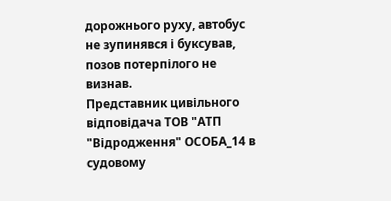дорожнього руху, автобус не зупинявся і буксував, позов потерпілого не визнав.
Представник цивільного відповідача ТОВ "АТП "Відродження" ОСОБА_14 в судовому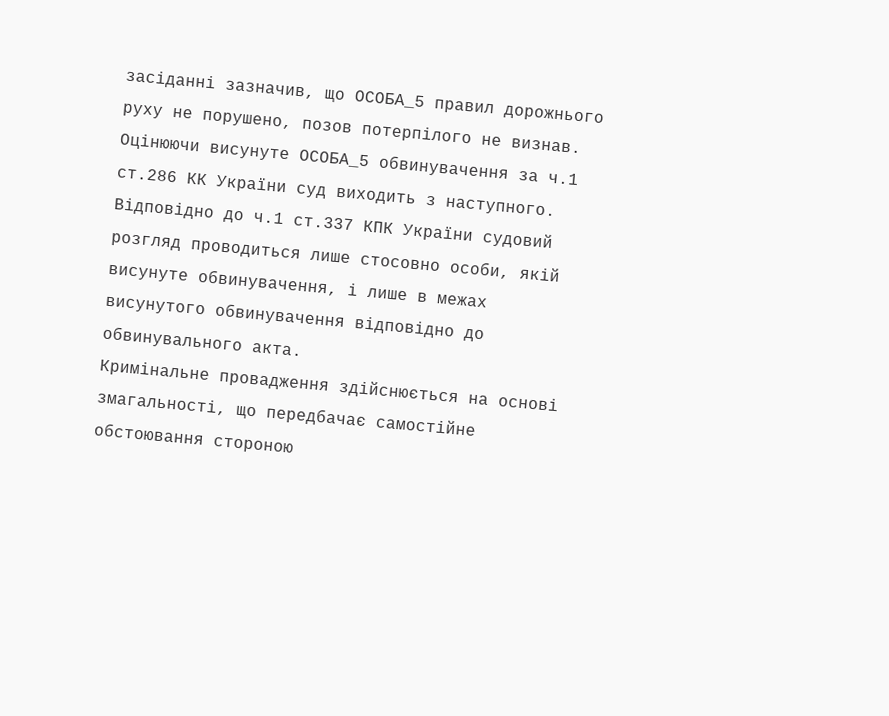засіданні зазначив, що ОСОБА_5 правил дорожнього руху не порушено, позов потерпілого не визнав.
Оцінюючи висунуте ОСОБА_5 обвинувачення за ч.1 ст.286 КК України суд виходить з наступного.
Відповідно до ч.1 ст.337 КПК України судовий розгляд проводиться лише стосовно особи, якій висунуте обвинувачення, і лише в межах висунутого обвинувачення відповідно до обвинувального акта.
Кримінальне провадження здійснюється на основі змагальності, що передбачає самостійне обстоювання стороною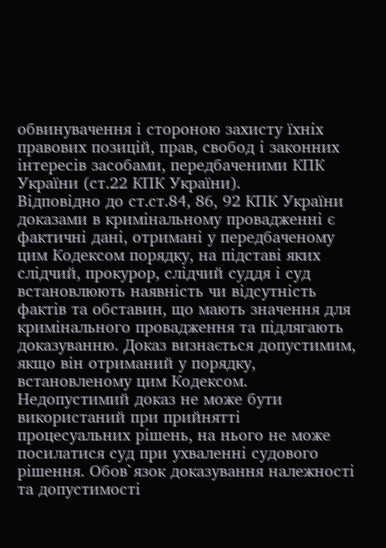обвинувачення і стороною захисту їхніх правових позицій, прав, свобод і законних інтересів засобами, передбаченими КПК України (ст.22 КПК України).
Відповідно до ст.ст.84, 86, 92 КПК України доказами в кримінальному провадженні є фактичні дані, отримані у передбаченому цим Кодексом порядку, на підставі яких слідчий, прокурор, слідчий суддя і суд встановлюють наявність чи відсутність фактів та обставин, що мають значення для кримінального провадження та підлягають доказуванню. Доказ визнається допустимим, якщо він отриманий у порядку, встановленому цим Кодексом. Недопустимий доказ не може бути використаний при прийнятті процесуальних рішень, на нього не може посилатися суд при ухваленні судового рішення. Обов`язок доказування належності та допустимості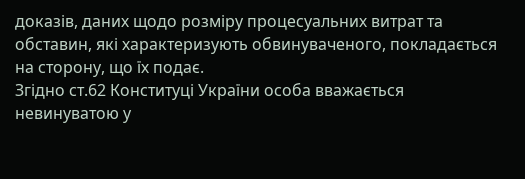доказів, даних щодо розміру процесуальних витрат та обставин, які характеризують обвинуваченого, покладається на сторону, що їх подає.
Згідно ст.62 Конституці України особа вважається невинуватою у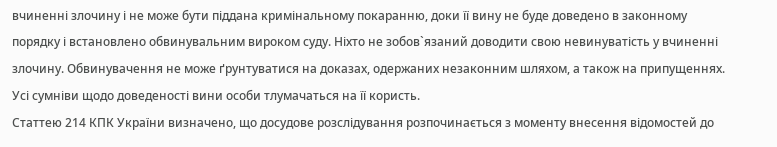вчиненні злочину і не може бути піддана кримінальному покаранню, доки її вину не буде доведено в законному порядку і встановлено обвинувальним вироком суду. Ніхто не зобов`язаний доводити свою невинуватість у вчиненні злочину. Обвинувачення не може ґрунтуватися на доказах, одержаних незаконним шляхом, а також на припущеннях. Усі сумніви щодо доведеності вини особи тлумачаться на її користь.
Статтею 214 КПК України визначено, що досудове розслідування розпочинається з моменту внесення відомостей до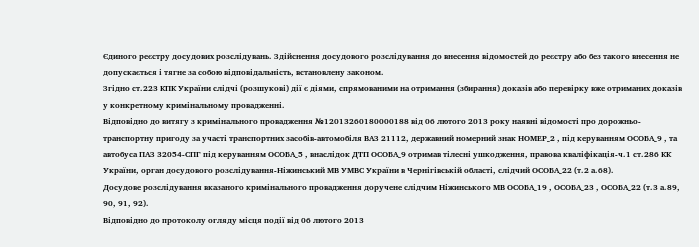Єдиного реєстру досудових розслідувань. Здійснення досудового розслідування до внесення відомостей до реєстру або без такого внесення не допускається і тягне за собою відповідальність, встановлену законом.
Згідно ст.223 КПК України слідчі (розшукові) дії є діями, спрямованими на отримання (збирання) доказів або перевірку вже отриманих доказів у конкретному кримінальному провадженні.
Відповідно до витягу з кримінального провадження №12013260180000188 від 06 лютого 2013 року наявні відомості про дорожньо-транспортну пригоду за участі транспортних засобів-автомобіля ВАЗ 21112, державний номерний знак НОМЕР_2 , під керуванням ОСОБА_9 , та автобуса ПАЗ 32054-СПГ під керуванням ОСОБА_5 , внаслідок ДТП ОСОБА_9 отримав тілесні ушкодження, правова кваліфікація-ч.1 ст.286 КК України, орган досудового розслідування-Ніжинський МВ УМВС України в Чернігівській області, слідчий ОСОБА_22 (т.2 а.68).
Досудове розслідування вказаного кримінального провадження доручене слідчим Ніжинського МВ ОСОБА_19 , ОСОБА_23 , ОСОБА_22 (т.3 а.89, 90, 91, 92).
Відповідно до протоколу огляду місця події від 06 лютого 2013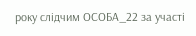року слідчим ОСОБА_22 за участі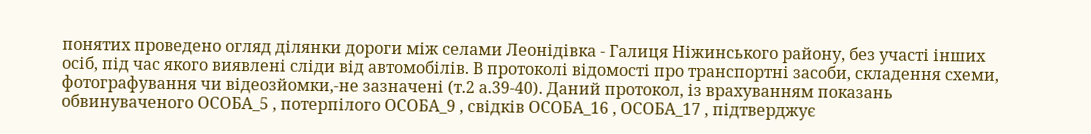понятих проведено огляд ділянки дороги між селами Леонідівка - Галиця Ніжинського району, без участі інших осіб, під час якого виявлені сліди від автомобілів. В протоколі відомості про транспортні засоби, складення схеми, фотографування чи відеозйомки,-не зазначені (т.2 а.39-40). Даний протокол, із врахуванням показань обвинуваченого ОСОБА_5 , потерпілого ОСОБА_9 , свідків ОСОБА_16 , ОСОБА_17 , підтверджує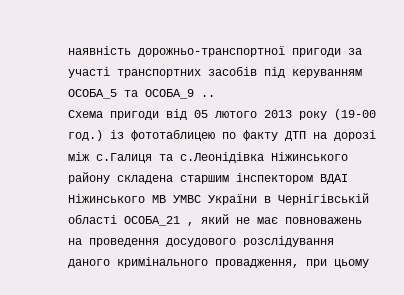наявність дорожньо-транспортної пригоди за участі транспортних засобів під керуванням ОСОБА_5 та ОСОБА_9 ..
Схема пригоди від 05 лютого 2013 року (19-00 год.) із фототаблицею по факту ДТП на дорозі між с.Галиця та с.Леонідівка Ніжинського району складена старшим інспектором ВДАІ Ніжинського МВ УМВС України в Чернігівській області ОСОБА_21 , який не має повноважень на проведення досудового розслідування даного кримінального провадження, при цьому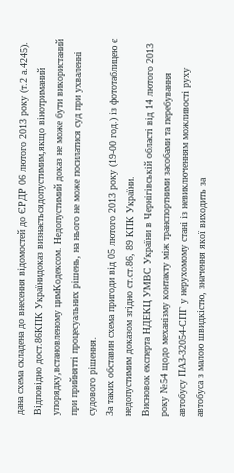дана схема складена до внесення відомостей до ЄРДР 06 лютого 2013 року (т.2 а.4245).
Відповідно дост.86КПК Українидоказ визнаєтьсядопустимим,якщо вінотриманий упорядку,встановленому цимКодексом. Недопустимий доказ не може бути використаний при прийнятті процесуальних рішень, на нього не може посилатися суд при ухваленні судового рішення.
За таких обставин схема пригоди від 05 лютого 2013 року (19-00 год.) із фототаблицею є недопустимим доказом згідно ст.ст.86, 89 КПК України.
Висновок експерта НДЕКЦ УМВС України в Чернігівській області від 14 лютого 2013 року №54 щодо механізму контакту між транспортними засобами та перебування автобусу ПАЗ-32054-СПГ у нерухомому стані із невиключенням можливості руху автобуса з малою швидкістю, значення якої виходить за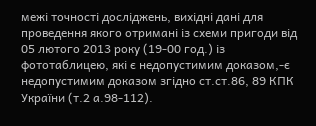межі точності досліджень, вихідні дані для проведення якого отримані із схеми пригоди від 05 лютого 2013 року (19-00 год.) із фототаблицею, які є недопустимим доказом,-є недопустимим доказом згідно ст.ст.86, 89 КПК України (т.2 а.98-112).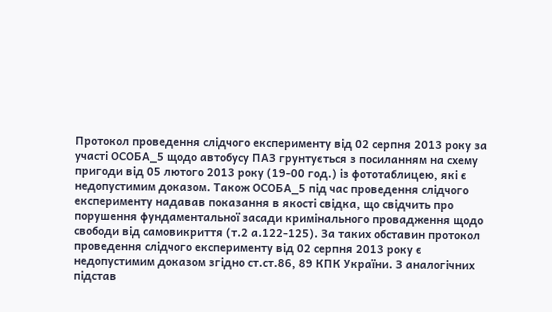Протокол проведення слідчого експерименту від 02 серпня 2013 року за участі ОСОБА_5 щодо автобусу ПАЗ грунтується з посиланням на схему пригоди від 05 лютого 2013 року (19-00 год.) із фототаблицею, які є недопустимим доказом. Також ОСОБА_5 під час проведення слідчого експерименту надавав показання в якості свідка, що свідчить про порушення фундаментальної засади кримінального провадження щодо свободи від самовикриття (т.2 а.122-125). За таких обставин протокол проведення слідчого експерименту від 02 серпня 2013 року є недопустимим доказом згідно ст.ст.86, 89 КПК України. З аналогічних підстав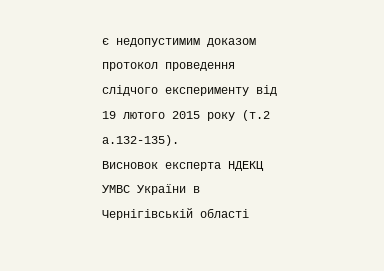є недопустимим доказом протокол проведення слідчого експерименту від 19 лютого 2015 року (т.2 а.132-135).
Висновок експерта НДЕКЦ УМВС України в Чернігівській області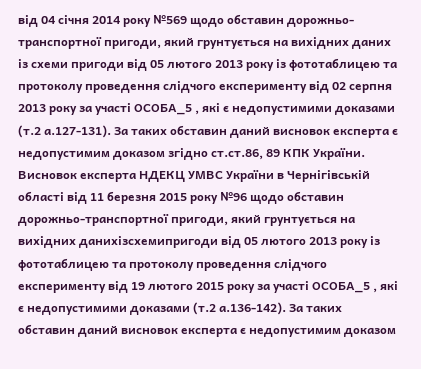від 04 січня 2014 року №569 щодо обставин дорожньо-транспортної пригоди, який грунтується на вихідних даних із схеми пригоди від 05 лютого 2013 року із фототаблицею та протоколу проведення слідчого експерименту від 02 серпня 2013 року за участі ОСОБА_5 , які є недопустимими доказами (т.2 а.127-131). За таких обставин даний висновок експерта є недопустимим доказом згідно ст.ст.86, 89 КПК України.
Висновок експерта НДЕКЦ УМВС України в Чернігівській області від 11 березня 2015 року №96 щодо обставин дорожньо-транспортної пригоди, який грунтується на вихідних данихізсхемипригоди від 05 лютого 2013 року із фототаблицею та протоколу проведення слідчого експерименту від 19 лютого 2015 року за участі ОСОБА_5 , які є недопустимими доказами (т.2 а.136-142). За таких обставин даний висновок експерта є недопустимим доказом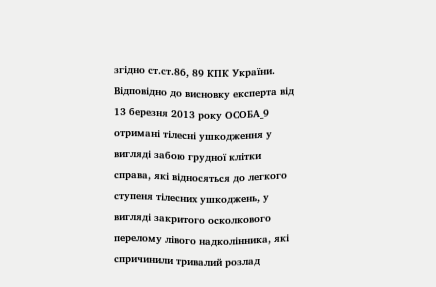згідно ст.ст.86, 89 КПК України.
Відповідно до висновку експерта від 13 березня 2013 року ОСОБА_9 отримані тілесні ушкодження у вигляді забою грудної клітки справа, які відносяться до легкого ступеня тілесних ушкоджень, у вигляді закритого осколкового перелому лівого надколінника, які спричинили тривалий розлад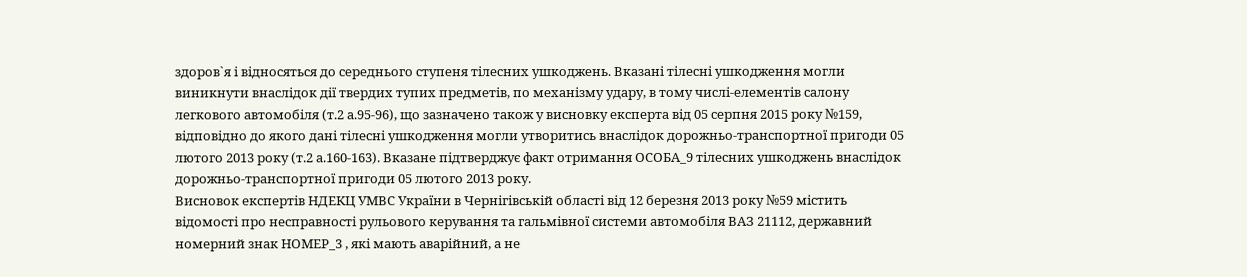здоров`я і відносяться до середнього ступеня тілесних ушкоджень. Вказані тілесні ушкодження могли виникнути внаслідок дії твердих тупих предметів, по механізму удару, в тому числі-елементів салону легкового автомобіля (т.2 а.95-96), що зазначено також у висновку експерта від 05 серпня 2015 року №159, відповідно до якого дані тілесні ушкодження могли утворитись внаслідок дорожньо-транспортної пригоди 05 лютого 2013 року (т.2 а.160-163). Вказане підтверджує факт отримання ОСОБА_9 тілесних ушкоджень внаслідок дорожньо-транспортної пригоди 05 лютого 2013 року.
Висновок експертів НДЕКЦ УМВС України в Чернігівській області від 12 березня 2013 року №59 містить відомості про несправності рульового керування та гальмівної системи автомобіля ВАЗ 21112, державний номерний знак НОМЕР_3 , які мають аварійний, а не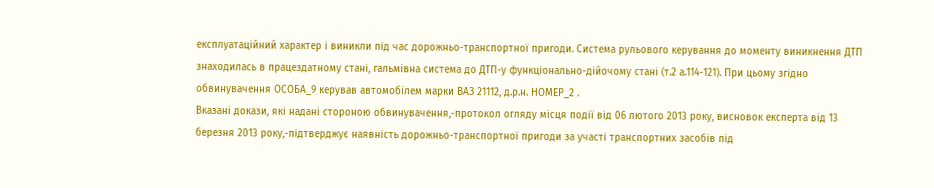експлуатаційний характер і виникли під час дорожньо-транспортної пригоди. Система рульового керування до моменту виникнення ДТП знаходилась в працездатному стані, гальмівна система до ДТП-у функціонально-дійочому стані (т.2 а.114-121). При цьому згідно обвинувачення ОСОБА_9 керував автомобілем марки ВАЗ 21112, д.р.н. НОМЕР_2 .
Вказані докази, які надані стороною обвинувачення,-протокол огляду місця події від 06 лютого 2013 року, висновок експерта від 13 березня 2013 року,-підтверджує наявність дорожньо-транспортної пригоди за участі транспортних засобів під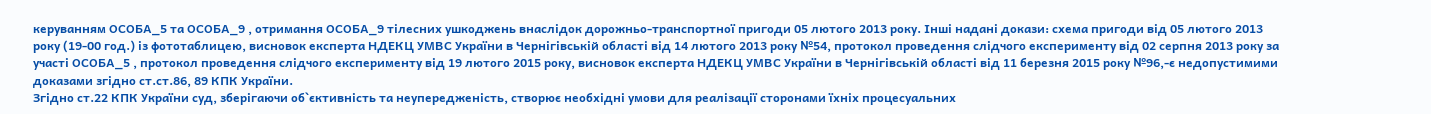керуванням ОСОБА_5 та ОСОБА_9 , отримання ОСОБА_9 тілесних ушкоджень внаслідок дорожньо-транспортної пригоди 05 лютого 2013 року. Інші надані докази: схема пригоди від 05 лютого 2013 року (19-00 год.) із фототаблицею, висновок експерта НДЕКЦ УМВС України в Чернігівській області від 14 лютого 2013 року №54, протокол проведення слідчого експерименту від 02 серпня 2013 року за участі ОСОБА_5 , протокол проведення слідчого експерименту від 19 лютого 2015 року, висновок експерта НДЕКЦ УМВС України в Чернігівській області від 11 березня 2015 року №96,-є недопустимими доказами згідно ст.ст.86, 89 КПК України.
Згідно ст.22 КПК України суд, зберігаючи об`єктивність та неупередженість, створює необхідні умови для реалізації сторонами їхніх процесуальних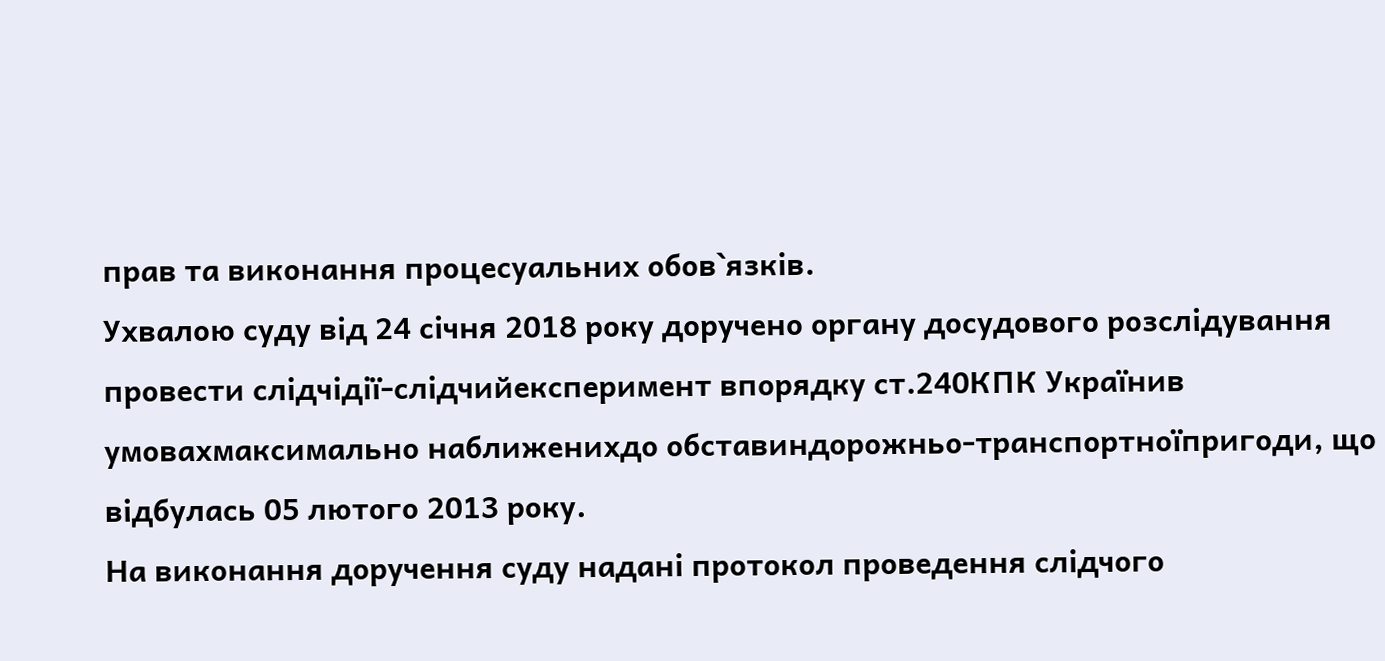прав та виконання процесуальних обов`язків.
Ухвалою суду від 24 січня 2018 року доручено органу досудового розслідування провести слідчідії-слідчийексперимент впорядку ст.240КПК Українив умовахмаксимально наближенихдо обставиндорожньо-транспортноїпригоди, що відбулась 05 лютого 2013 року.
На виконання доручення суду надані протокол проведення слідчого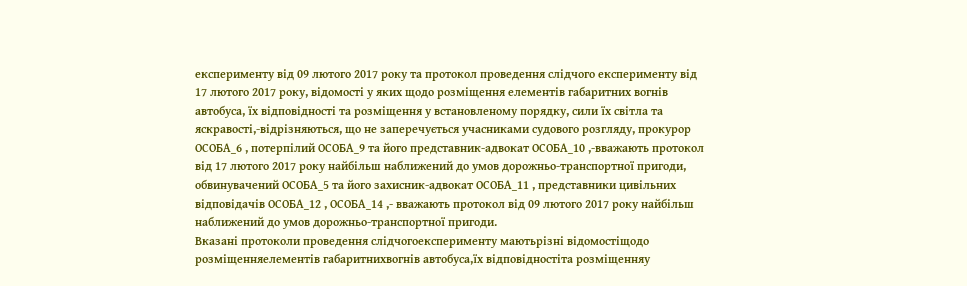експерименту від 09 лютого 2017 року та протокол проведення слідчого експерименту від 17 лютого 2017 року, відомості у яких щодо розміщення елементів габаритних вогнів автобуса, їх відповідності та розміщення у встановленому порядку, сили їх світла та яскравості,-відрізняються, що не заперечується учасниками судового розгляду, прокурор ОСОБА_6 , потерпілий ОСОБА_9 та його представник-адвокат ОСОБА_10 ,-вважають протокол від 17 лютого 2017 року найбільш наближений до умов дорожньо-транспортної пригоди, обвинувачений ОСОБА_5 та його захисник-адвокат ОСОБА_11 , представники цивільних відповідачів ОСОБА_12 , ОСОБА_14 ,- вважають протокол від 09 лютого 2017 року найбільш наближений до умов дорожньо-транспортної пригоди.
Вказані протоколи проведення слідчогоексперименту маютьрізні відомостіщодо розміщенняелементів габаритнихвогнів автобуса,їх відповідностіта розміщенняу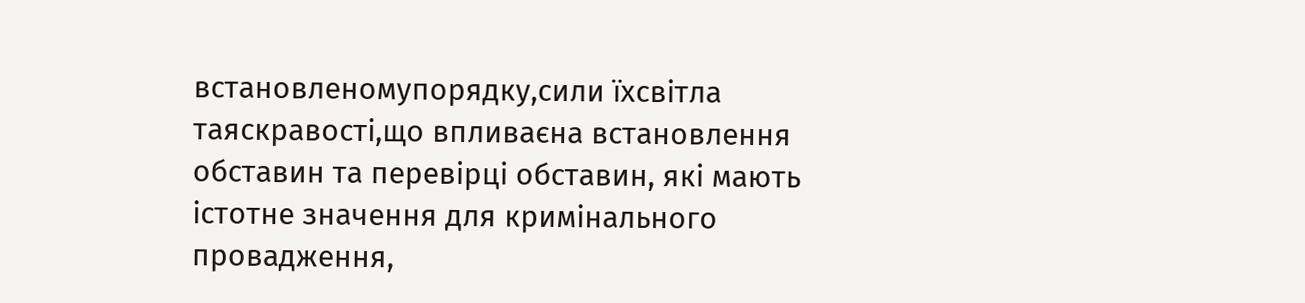встановленомупорядку,сили їхсвітла таяскравості,що впливаєна встановлення обставин та перевірці обставин, які мають істотне значення для кримінального провадження,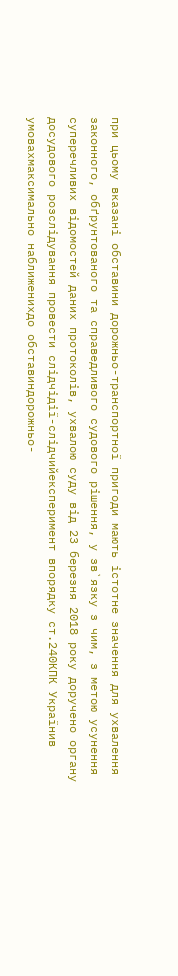при цьому вказані обставини дорожньо-транспортної пригоди мають істотне значення для ухвалення законного, обґрунтованого та справедливого судового рішення, у зв`язку з чим, з метою усунення суперечливих відомостей даних протоколів, ухвалою суду від 23 березня 2018 року доручено органу досудового розслідування провести слідчідії-слідчийексперимент впорядку ст.240КПК Українив умовахмаксимально наближенихдо обставиндорожньо-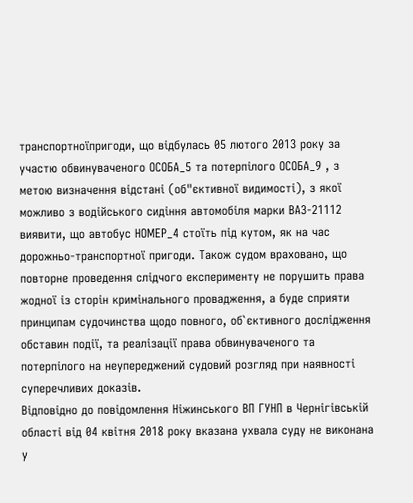транспортноїпригоди, що відбулась 05 лютого 2013 року за участю обвинуваченого ОСОБА_5 та потерпілого ОСОБА_9 , з метою визначення відстані (об"єктивної видимості), з якої можливо з водійського сидіння автомобіля марки ВАЗ-21112 виявити, що автобус НОМЕР_4 стоїть під кутом, як на час дорожньо-транспортної пригоди. Також судом враховано, що повторне проведення слідчого експерименту не порушить права жодної із сторін кримінального провадження, а буде сприяти принципам судочинства щодо повного, об`єктивного дослідження обставин події, та реалізації права обвинуваченого та потерпілого на неупереджений судовий розгляд при наявності суперечливих доказів.
Відповідно до повідомлення Ніжинського ВП ГУНП в Чернігівській області від 04 квітня 2018 року вказана ухвала суду не виконана у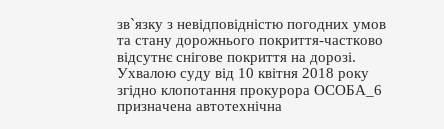зв`язку з невідповідністю погодних умов та стану дорожнього покриття-частково відсутнє снігове покриття на дорозі.
Ухвалою суду від 10 квітня 2018 року згідно клопотання прокурора ОСОБА_6 призначена автотехнічна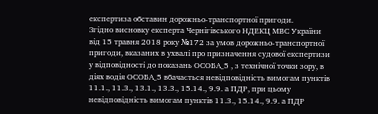експертиза обставин дорожньо-транспортної пригоди.
Згідно висновку експерта Чернігівського НДЕКЦ МВС України від 15 травня 2018 року №172 за умов дорожньо-транспортної пригоди, вказаних в ухвалі про призначення судової експертизи у відповідності до показань ОСОБА_5 , з технічної точки зору, в діях водія ОСОБА_5 вбачається невідповідність вимогам пунктів 11.1., 11.3., 13.1., 13.3., 15.14., 9.9. а ПДР, при цьому невідповідність вимогам пунктів 11.3., 15.14., 9.9. а ПДР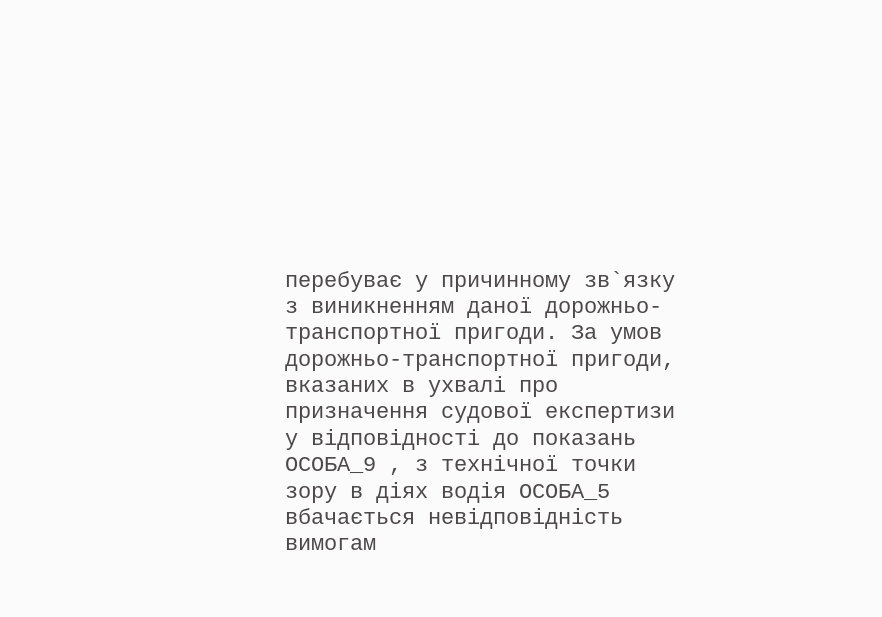перебуває у причинному зв`язку з виникненням даної дорожньо-транспортної пригоди. За умов дорожньо-транспортної пригоди, вказаних в ухвалі про призначення судової експертизи у відповідності до показань ОСОБА_9 , з технічної точки зору в діях водія ОСОБА_5 вбачається невідповідність вимогам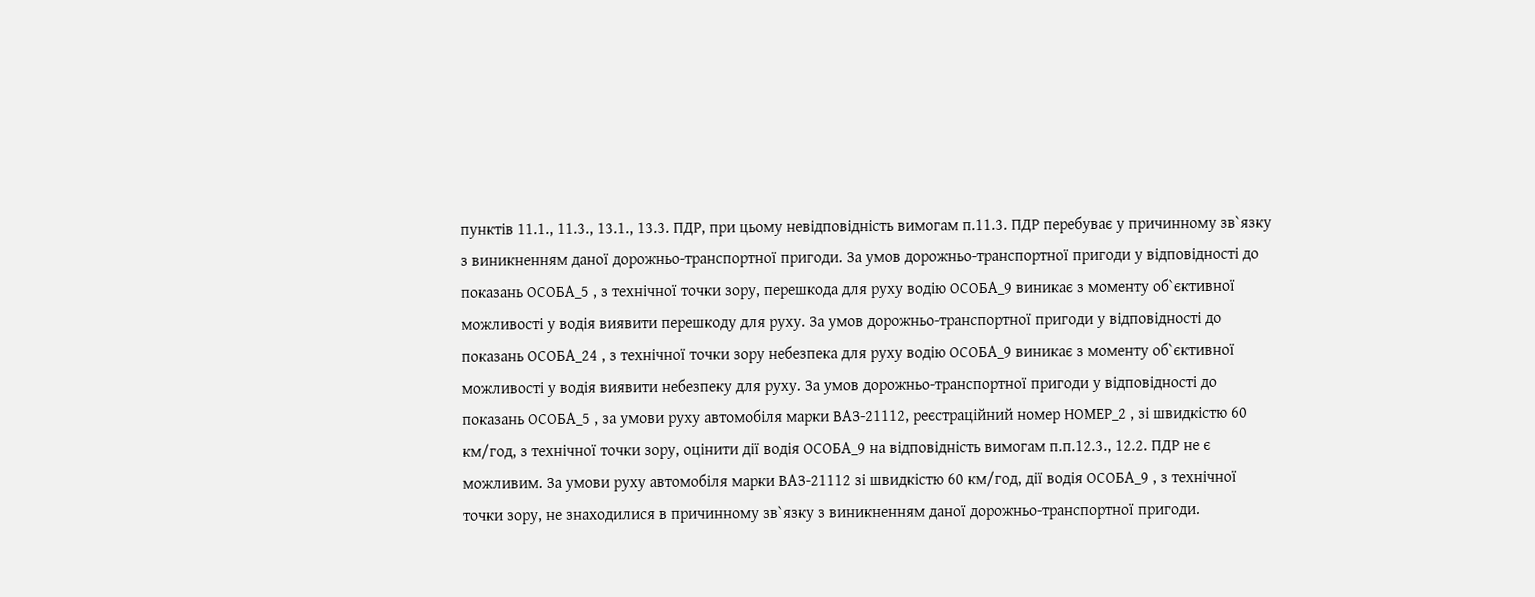пунктів 11.1., 11.3., 13.1., 13.3. ПДР, при цьому невідповідність вимогам п.11.3. ПДР перебуває у причинному зв`язку з виникненням даної дорожньо-транспортної пригоди. За умов дорожньо-транспортної пригоди у відповідності до показань ОСОБА_5 , з технічної точки зору, перешкода для руху водію ОСОБА_9 виникає з моменту об`єктивної можливості у водія виявити перешкоду для руху. За умов дорожньо-транспортної пригоди у відповідності до показань ОСОБА_24 , з технічної точки зору небезпека для руху водію ОСОБА_9 виникає з моменту об`єктивної можливості у водія виявити небезпеку для руху. За умов дорожньо-транспортної пригоди у відповідності до показань ОСОБА_5 , за умови руху автомобіля марки ВАЗ-21112, реєстраційний номер НОМЕР_2 , зі швидкістю 60 км/год, з технічної точки зору, оцінити дії водія ОСОБА_9 на відповідність вимогам п.п.12.3., 12.2. ПДР не є можливим. За умови руху автомобіля марки ВАЗ-21112 зі швидкістю 60 км/год, дії водія ОСОБА_9 , з технічної точки зору, не знаходилися в причинному зв`язку з виникненням даної дорожньо-транспортної пригоди.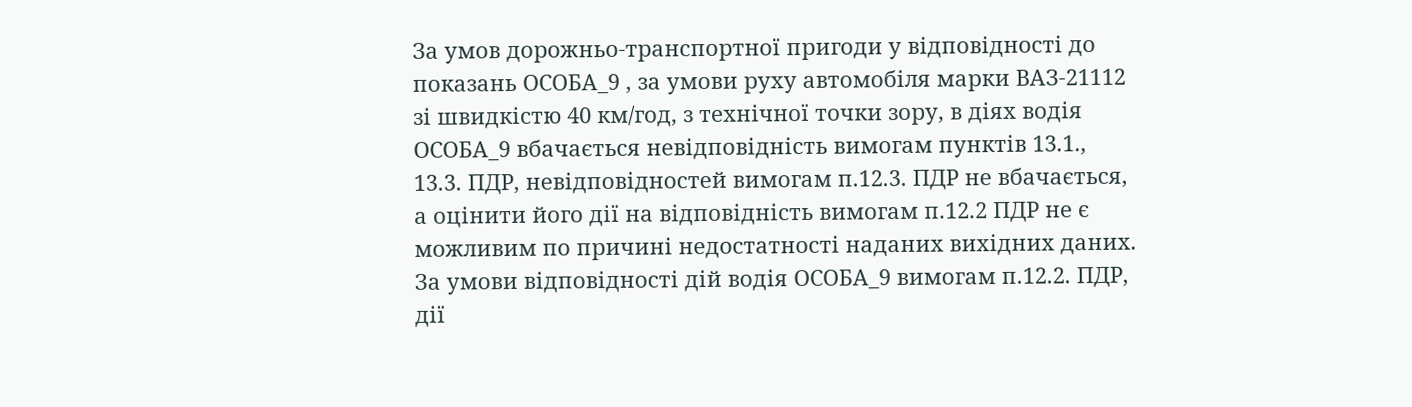За умов дорожньо-транспортної пригоди у відповідності до показань ОСОБА_9 , за умови руху автомобіля марки ВАЗ-21112 зі швидкістю 40 км/год, з технічної точки зору, в діях водія ОСОБА_9 вбачається невідповідність вимогам пунктів 13.1., 13.3. ПДР, невідповідностей вимогам п.12.3. ПДР не вбачається, а оцінити його дії на відповідність вимогам п.12.2 ПДР не є можливим по причині недостатності наданих вихідних даних. За умови відповідності дій водія ОСОБА_9 вимогам п.12.2. ПДР, дії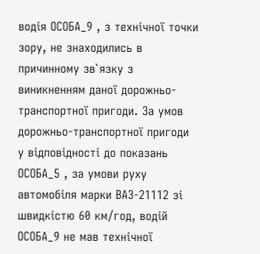водія ОСОБА_9 , з технічної точки зору, не знаходились в причинному зв`язку з виникненням даної дорожньо-транспортної пригоди. За умов дорожньо-транспортної пригоди у відповідності до показань ОСОБА_5 , за умови руху автомобіля марки ВАЗ-21112 зі швидкістю 60 км/год, водій ОСОБА_9 не мав технічної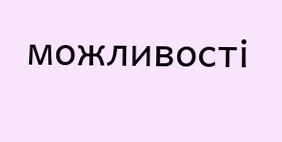можливості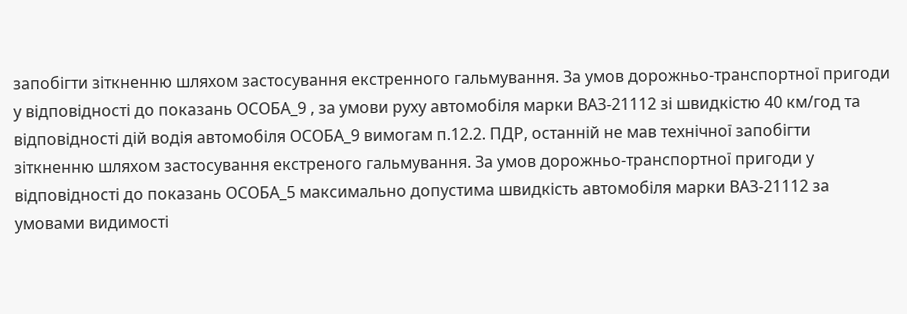запобігти зіткненню шляхом застосування екстренного гальмування. За умов дорожньо-транспортної пригоди у відповідності до показань ОСОБА_9 , за умови руху автомобіля марки ВАЗ-21112 зі швидкістю 40 км/год та відповідності дій водія автомобіля ОСОБА_9 вимогам п.12.2. ПДР, останній не мав технічної запобігти зіткненню шляхом застосування екстреного гальмування. За умов дорожньо-транспортної пригоди у відповідності до показань ОСОБА_5 максимально допустима швидкість автомобіля марки ВАЗ-21112 за умовами видимості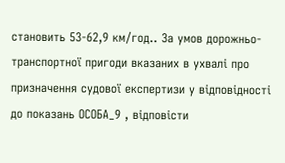становить 53-62,9 км/год.. За умов дорожньо-транспортної пригоди вказаних в ухвалі про призначення судової експертизи у відповідності до показань ОСОБА_9 , відповісти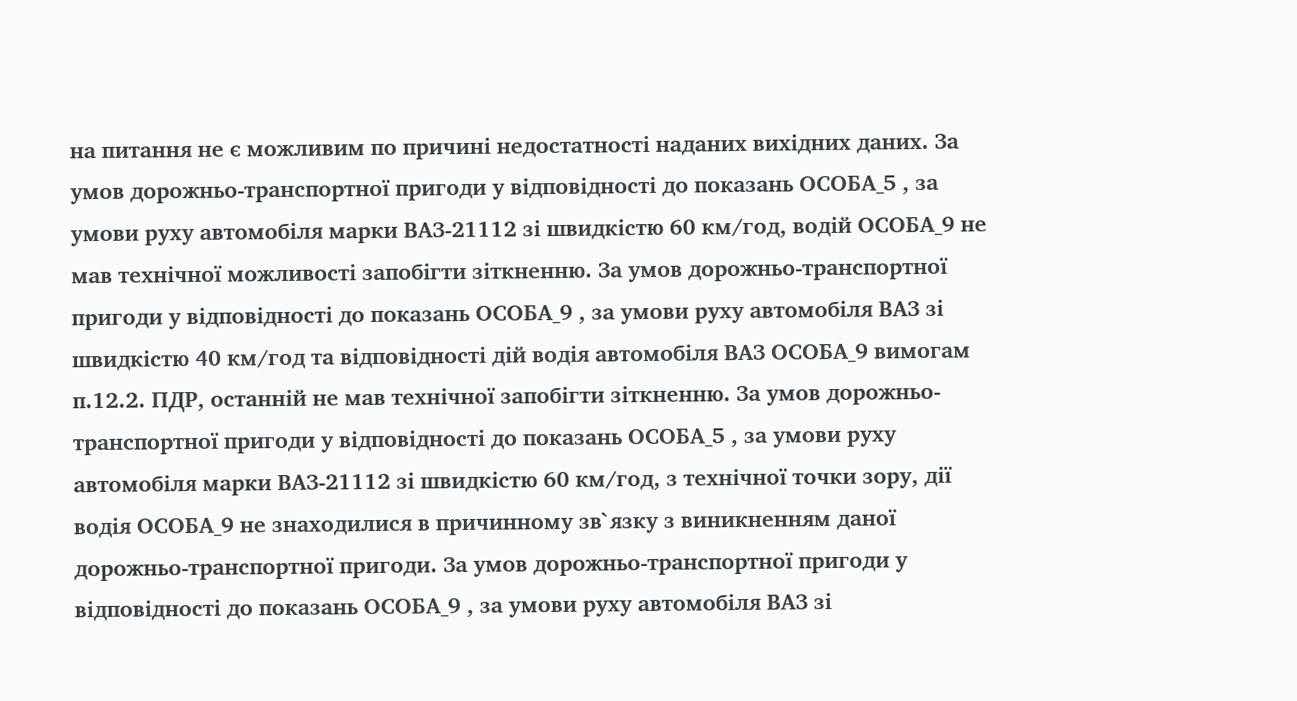на питання не є можливим по причині недостатності наданих вихідних даних. За умов дорожньо-транспортної пригоди у відповідності до показань ОСОБА_5 , за умови руху автомобіля марки ВАЗ-21112 зі швидкістю 60 км/год, водій ОСОБА_9 не мав технічної можливості запобігти зіткненню. За умов дорожньо-транспортної пригоди у відповідності до показань ОСОБА_9 , за умови руху автомобіля ВАЗ зі швидкістю 40 км/год та відповідності дій водія автомобіля ВАЗ ОСОБА_9 вимогам п.12.2. ПДР, останній не мав технічної запобігти зіткненню. За умов дорожньо-транспортної пригоди у відповідності до показань ОСОБА_5 , за умови руху автомобіля марки ВАЗ-21112 зі швидкістю 60 км/год, з технічної точки зору, дії водія ОСОБА_9 не знаходилися в причинному зв`язку з виникненням даної дорожньо-транспортної пригоди. За умов дорожньо-транспортної пригоди у відповідності до показань ОСОБА_9 , за умови руху автомобіля ВАЗ зі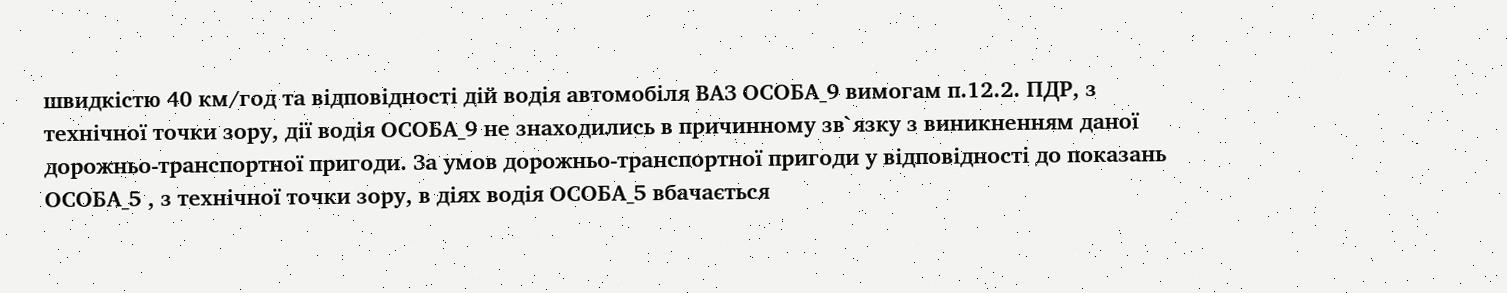швидкістю 40 км/год та відповідності дій водія автомобіля ВАЗ ОСОБА_9 вимогам п.12.2. ПДР, з технічної точки зору, дії водія ОСОБА_9 не знаходились в причинному зв`язку з виникненням даної дорожньо-транспортної пригоди. За умов дорожньо-транспортної пригоди у відповідності до показань ОСОБА_5 , з технічної точки зору, в діях водія ОСОБА_5 вбачається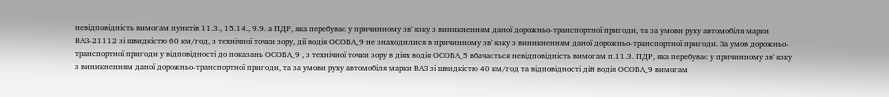невідповідність вимогам пунктів 11.3., 15.14., 9.9. а ПДР, яка перебуває у причинному зв`язку з виникненням даної дорожньо-транспортної пригоди, та за умови руху автомобіля марки ВАЗ-21112 зі швидкістю 60 км/год, з технічної точки зору, дії водія ОСОБА_9 не знаходилися в причинному зв`язку з виникненням даної дорожньо-транспортної пригоди. За умов дорожньо-транспортної пригоди у відповідності до показань ОСОБА_9 , з технічної точки зору в діях водія ОСОБА_5 вбачається невідповідність вимогам п.11.3. ПДР, яка перебуває у причинному зв`язку з виникненням даної дорожньо-транспортної пригоди, та за умови руху автомобіля марки ВАЗ зі швидкістю 40 км/год та відповідності дій водія ОСОБА_9 вимогам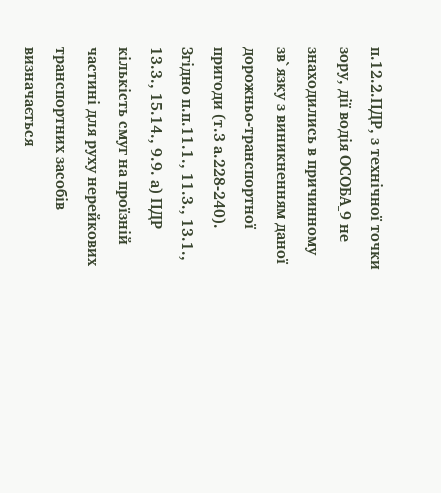п.12.2.ПДР, з технічної точки зору, дії водія ОСОБА_9 не знаходились в причинному зв`язку з виникненням даної дорожньо-транспортної пригоди (т.3 а.228-240).
Згідно п.п.11.1., 11.3., 13.1., 13.3., 15.14., 9.9. а) ПДР кількість смуг на проїзній частині для руху нерейкових транспортних засобів визначається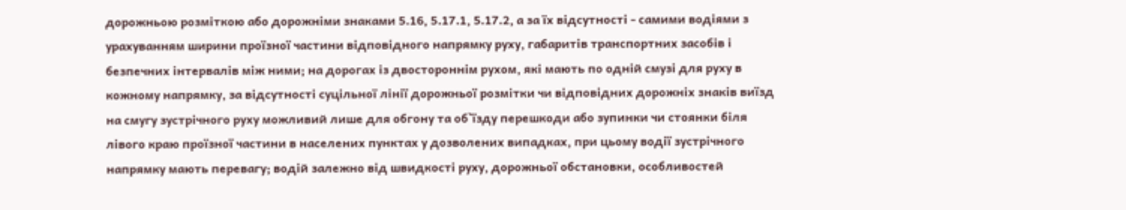дорожньою розміткою або дорожніми знаками 5.16, 5.17.1, 5.17.2, а за їх відсутності - самими водіями з урахуванням ширини проїзної частини відповідного напрямку руху, габаритів транспортних засобів і безпечних інтервалів між ними; на дорогах із двостороннім рухом, які мають по одній смузі для руху в кожному напрямку, за відсутності суцільної лінії дорожньої розмітки чи відповідних дорожніх знаків виїзд на смугу зустрічного руху можливий лише для обгону та об`їзду перешкоди або зупинки чи стоянки біля лівого краю проїзної частини в населених пунктах у дозволених випадках, при цьому водії зустрічного напрямку мають перевагу; водій залежно від швидкості руху, дорожньої обстановки, особливостей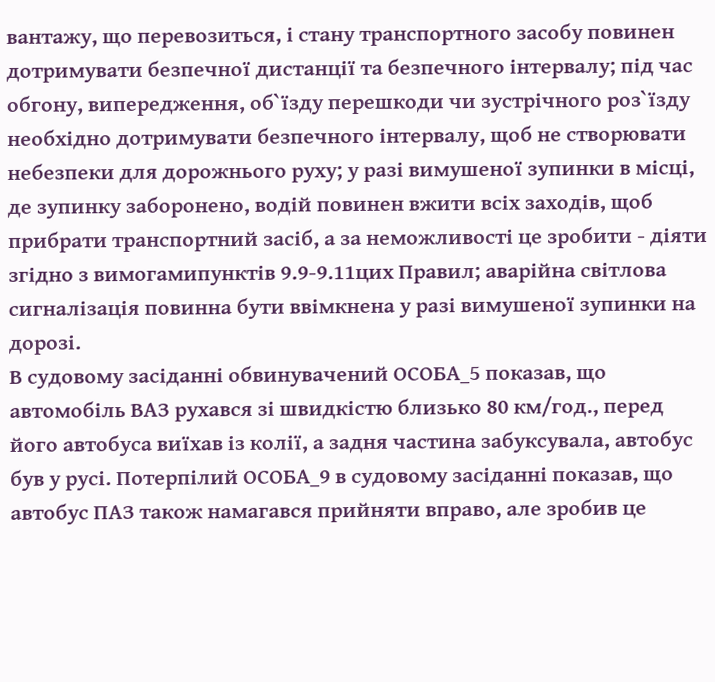вантажу, що перевозиться, і стану транспортного засобу повинен дотримувати безпечної дистанції та безпечного інтервалу; під час обгону, випередження, об`їзду перешкоди чи зустрічного роз`їзду необхідно дотримувати безпечного інтервалу, щоб не створювати небезпеки для дорожнього руху; у разі вимушеної зупинки в місці, де зупинку заборонено, водій повинен вжити всіх заходів, щоб прибрати транспортний засіб, а за неможливості це зробити - діяти згідно з вимогамипунктів 9.9-9.11цих Правил; аварійна світлова сигналізація повинна бути ввімкнена у разі вимушеної зупинки на дорозі.
В судовому засіданні обвинувачений ОСОБА_5 показав, що автомобіль ВАЗ рухався зі швидкістю близько 80 км/год., перед його автобуса виїхав із колії, а задня частина забуксувала, автобус був у русі. Потерпілий ОСОБА_9 в судовому засіданні показав, що автобус ПАЗ також намагався прийняти вправо, але зробив це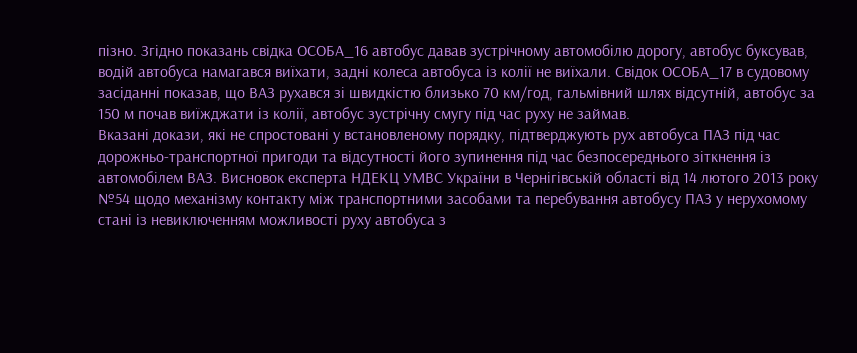пізно. Згідно показань свідка ОСОБА_16 автобус давав зустрічному автомобілю дорогу, автобус буксував, водій автобуса намагався виїхати, задні колеса автобуса із колії не виїхали. Свідок ОСОБА_17 в судовому засіданні показав, що ВАЗ рухався зі швидкістю близько 70 км/год, гальмівний шлях відсутній, автобус за 150 м почав виїжджати із колії, автобус зустрічну смугу під час руху не займав.
Вказані докази, які не спростовані у встановленому порядку, підтверджують рух автобуса ПАЗ під час дорожньо-транспортної пригоди та відсутності його зупинення під час безпосереднього зіткнення із автомобілем ВАЗ. Висновок експерта НДЕКЦ УМВС України в Чернігівській області від 14 лютого 2013 року №54 щодо механізму контакту між транспортними засобами та перебування автобусу ПАЗ у нерухомому стані із невиключенням можливості руху автобуса з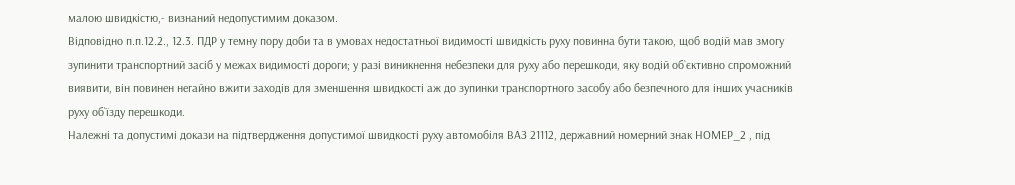малою швидкістю,- визнаний недопустимим доказом.
Відповідно п.п.12.2., 12.3. ПДР у темну пору доби та в умовах недостатньої видимості швидкість руху повинна бути такою, щоб водій мав змогу зупинити транспортний засіб у межах видимості дороги; у разі виникнення небезпеки для руху або перешкоди, яку водій об`єктивно спроможний виявити, він повинен негайно вжити заходів для зменшення швидкості аж до зупинки транспортного засобу або безпечного для інших учасників руху об`їзду перешкоди.
Належні та допустимі докази на підтвердження допустимої швидкості руху автомобіля ВАЗ 21112, державний номерний знак НОМЕР_2 , під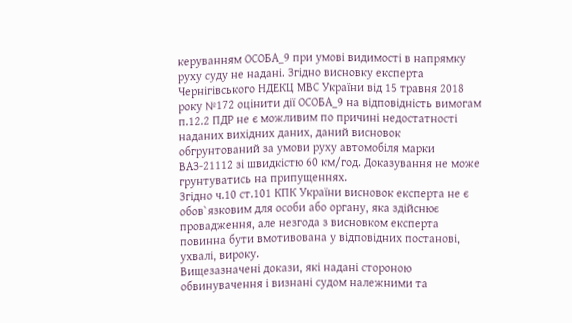керуванням ОСОБА_9 при умові видимості в напрямку руху суду не надані. Згідно висновку експерта Чернігівського НДЕКЦ МВС України від 15 травня 2018 року №172 оцінити дії ОСОБА_9 на відповідність вимогам п.12.2 ПДР не є можливим по причині недостатності наданих вихідних даних, даний висновок обгрунтований за умови руху автомобіля марки ВАЗ-21112 зі швидкістю 60 км/год. Доказування не може грунтуватись на припущеннях.
Згідно ч.10 ст.101 КПК України висновок експерта не є обов`язковим для особи або органу, яка здійснює провадження, але незгода з висновком експерта повинна бути вмотивована у відповідних постанові, ухвалі, вироку.
Вищезазначені докази, які надані стороною обвинувачення і визнані судом належними та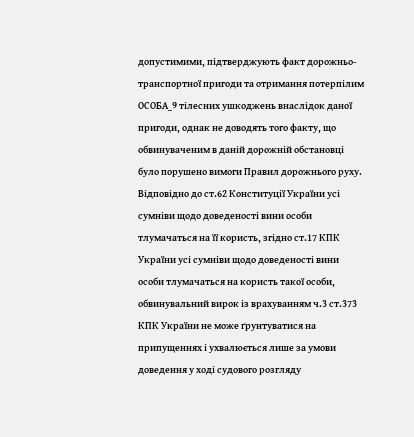допустимими, підтверджують факт дорожньо-транспортної пригоди та отримання потерпілим ОСОБА_9 тілесних ушкоджень внаслідок даної пригоди, однак не доводять того факту, що обвинуваченим в даній дорожній обстановці було порушено вимоги Правил дорожнього руху.
Відповідно до ст.62 Конституції України усі сумніви щодо доведеності вини особи тлумачаться на її користь, згідно ст.17 КПК України усі сумніви щодо доведеності вини особи тлумачаться на користь такої особи, обвинувальний вирок із врахуванням ч.3 ст.373 КПК України не може ґрунтуватися на припущеннях і ухвалюється лише за умови доведення у ході судового розгляду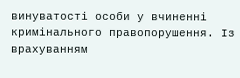винуватості особи у вчиненні кримінального правопорушення. Із врахуванням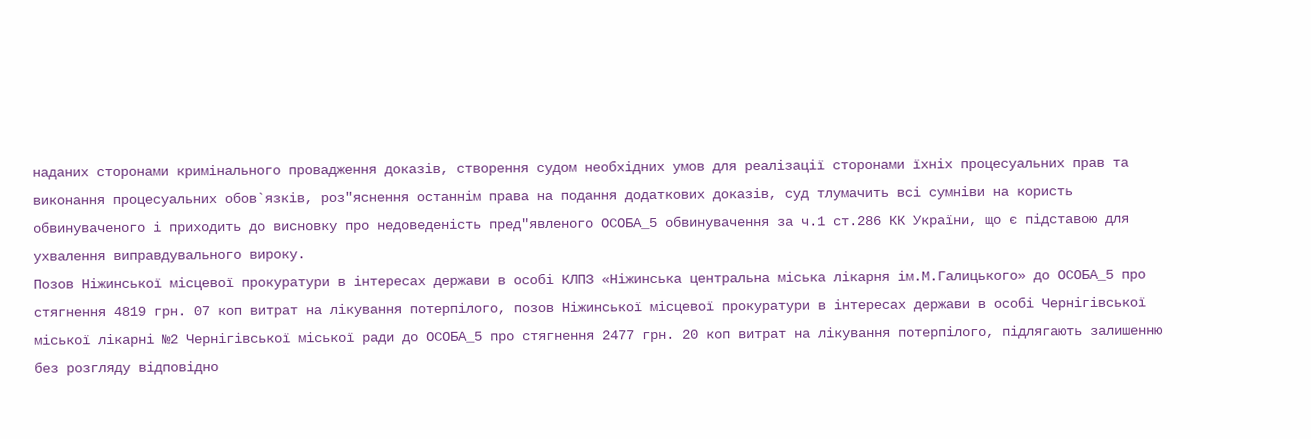наданих сторонами кримінального провадження доказів, створення судом необхідних умов для реалізації сторонами їхніх процесуальних прав та виконання процесуальних обов`язків, роз"яснення останнім права на подання додаткових доказів, суд тлумачить всі сумніви на користь обвинуваченого і приходить до висновку про недоведеність пред"явленого ОСОБА_5 обвинувачення за ч.1 ст.286 КК України, що є підставою для ухвалення виправдувального вироку.
Позов Ніжинської місцевої прокуратури в інтересах держави в особі КЛПЗ «Ніжинська центральна міська лікарня ім.М.Галицького» до ОСОБА_5 про стягнення 4819 грн. 07 коп витрат на лікування потерпілого, позов Ніжинської місцевої прокуратури в інтересах держави в особі Чернігівської міської лікарні №2 Чернігівської міської ради до ОСОБА_5 про стягнення 2477 грн. 20 коп витрат на лікування потерпілого, підлягають залишенню без розгляду відповідно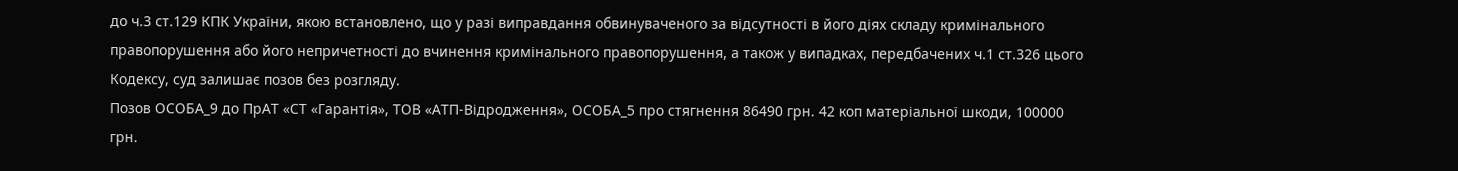до ч.3 ст.129 КПК України, якою встановлено, що у разі виправдання обвинуваченого за відсутності в його діях складу кримінального правопорушення або його непричетності до вчинення кримінального правопорушення, а також у випадках, передбачених ч.1 ст.326 цього Кодексу, суд залишає позов без розгляду.
Позов ОСОБА_9 до ПрАТ «СТ «Гарантія», ТОВ «АТП-Відродження», ОСОБА_5 про стягнення 86490 грн. 42 коп матеріальної шкоди, 100000 грн.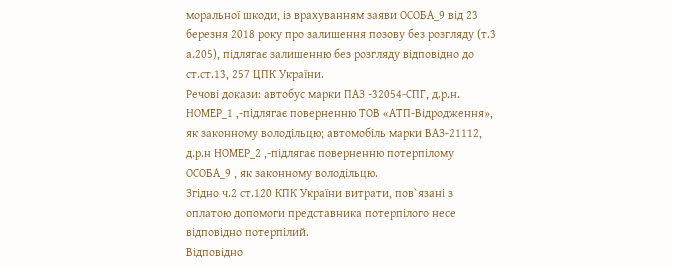моральної шкоди, із врахуванням заяви ОСОБА_9 від 23 березня 2018 року про залишення позову без розгляду (т.3 а.205), підлягає залишенню без розгляду відповідно до ст.ст.13, 257 ЦПК України.
Речові докази: автобус марки ПАЗ -32054-СПГ, д.р.н. НОМЕР_1 ,-підлягає поверненню ТОВ «АТП-Відродження», як законному володільцю; автомобіль марки ВАЗ-21112, д.р.н НОМЕР_2 ,-підлягає поверненню потерпілому ОСОБА_9 , як законному володільцю.
Згідно ч.2 ст.120 КПК України витрати, пов`язані з оплатою допомоги представника потерпілого несе відповідно потерпілий.
Відповідно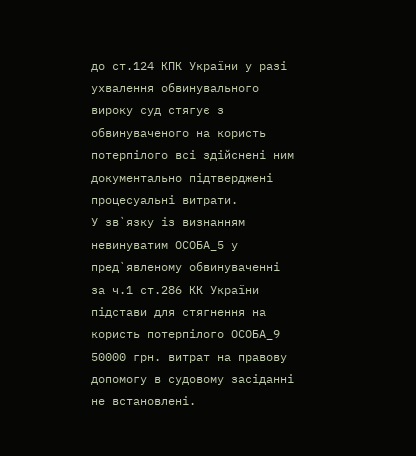до ст.124 КПК України у разі ухвалення обвинувального вироку суд стягує з обвинуваченого на користь потерпілого всі здійснені ним документально підтверджені процесуальні витрати.
У зв`язку із визнанням невинуватим ОСОБА_5 у пред`явленому обвинуваченні за ч.1 ст.286 КК України підстави для стягнення на користь потерпілого ОСОБА_9 50000 грн. витрат на правову допомогу в судовому засіданні не встановлені.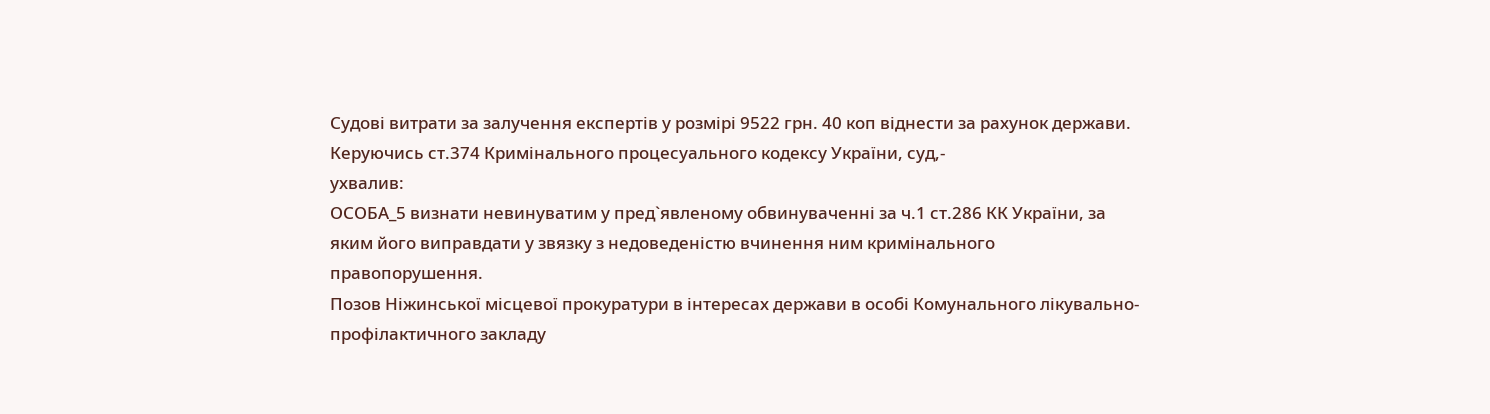Судові витрати за залучення експертів у розмірі 9522 грн. 40 коп віднести за рахунок держави.
Керуючись ст.374 Кримінального процесуального кодексу України, суд,-
ухвалив:
ОСОБА_5 визнати невинуватим у пред`явленому обвинуваченні за ч.1 ст.286 КК України, за яким його виправдати у звязку з недоведеністю вчинення ним кримінального правопорушення.
Позов Ніжинської місцевої прокуратури в інтересах держави в особі Комунального лікувально-профілактичного закладу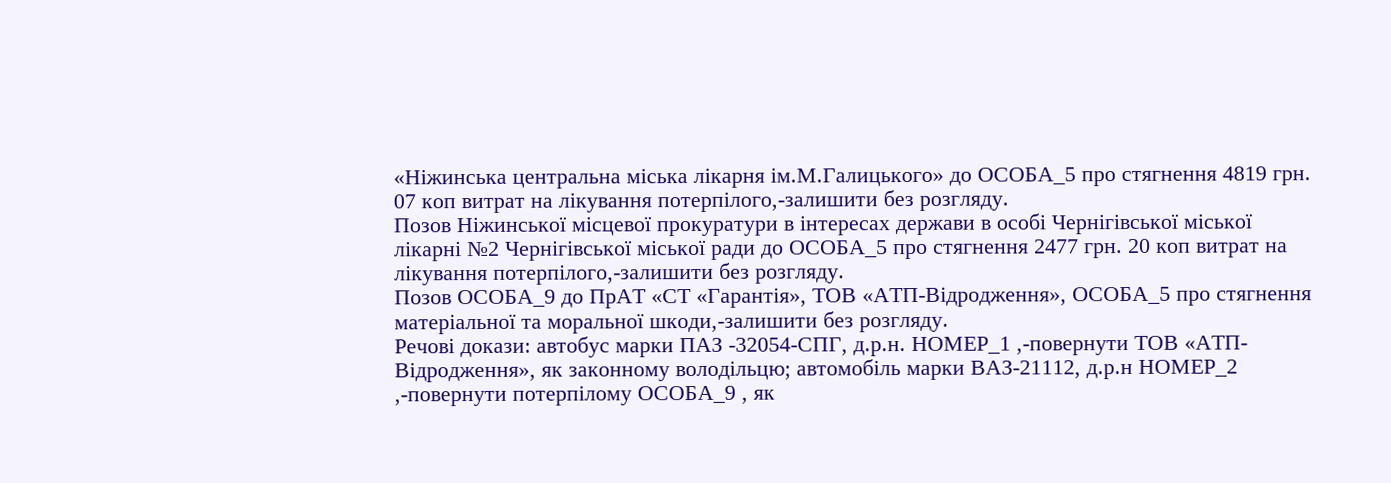«Ніжинська центральна міська лікарня ім.М.Галицького» до ОСОБА_5 про стягнення 4819 грн. 07 коп витрат на лікування потерпілого,-залишити без розгляду.
Позов Ніжинської місцевої прокуратури в інтересах держави в особі Чернігівської міської лікарні №2 Чернігівської міської ради до ОСОБА_5 про стягнення 2477 грн. 20 коп витрат на лікування потерпілого,-залишити без розгляду.
Позов ОСОБА_9 до ПрАТ «СТ «Гарантія», ТОВ «АТП-Відродження», ОСОБА_5 про стягнення матеріальної та моральної шкоди,-залишити без розгляду.
Речові докази: автобус марки ПАЗ -32054-СПГ, д.р.н. НОМЕР_1 ,-повернути ТОВ «АТП-Відродження», як законному володільцю; автомобіль марки ВАЗ-21112, д.р.н НОМЕР_2 ,-повернути потерпілому ОСОБА_9 , як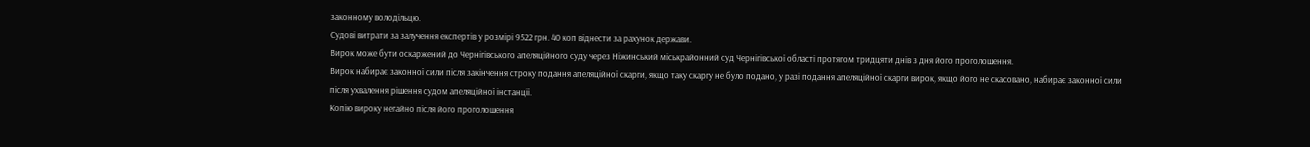законному володільцю.
Судові витрати за залучення експертів у розмірі 9522 грн. 40 коп віднести за рахунок держави.
Вирок може бути оскаржений до Чернігівського апеляційного суду через Ніжинський міськрайонний суд Чернігівської області протягом тридцяти днів з дня його проголошення.
Вирок набирає законної сили після закінчення строку подання апеляційної скарги, якщо таку скаргу не було подано, у разі подання апеляційної скарги вирок, якщо його не скасовано, набирає законної сили після ухвалення рішення судом апеляційної інстанції.
Копію вироку негайно після його проголошення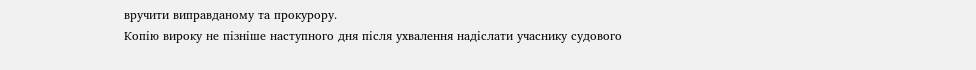вручити виправданому та прокурору.
Копію вироку не пізніше наступного дня після ухвалення надіслати учаснику судового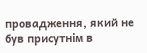провадження, який не був присутнім в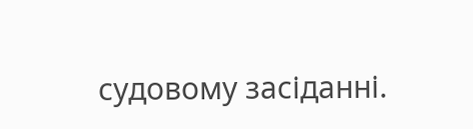судовому засіданні.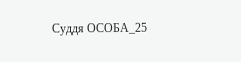Суддя ОСОБА_25